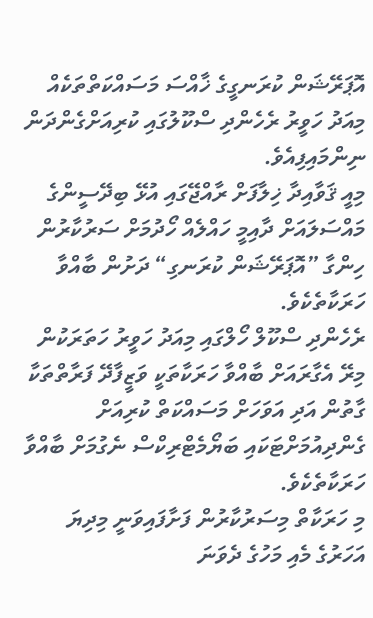އޮޕަރޭޝަން ކުރަނގީގެ ޚާއްސަ މަސައްކަތްތަކެއް މިއަދު ހަވީރު ރެހެންދި ސްކޫލުގައި ކުރިއަށްގެންދަން ނިންމައިފިއެވެ.
މިއީ ޤަވާއިދާ ޚިލާފަށް ރާއްޖޭގައި އުޅޭ ބިދޭސީންގެ މައްސަލައަށް ދާއިމީ ހައްލެއް ހޯދުމަށް ސަރުކާރުން ހިންގާ ”އޮޕަރޭޝަން ކުރަނގި“ ދަށުން ބާއްވާ ހަރަކާތެކެވެ.
ރެހެންދި ސްކޫލް ހޯލްގައި މިއަދު ހަވީރު ހަތަރަކުން މިރޭ އެގާރައަށް ބާއްވާ ހަރަކާތަކީ ވަޒީފާދޭ ފަރާތްތަކާ ގާތުން އަދި އަވަހަށް މަސައްކަތް ކުރިއަށް ގެންދިއުމަށްޓަކައި ބަޔޯމެޓްރިކްސް ނެގުމަށް ބާއްވާ ހަރަކާތެކެވެ.
މި ހަރަކާތް މިސަރުކާރުން ފަށާފައިވަނީ މިދިޔަ އަހަރުގެ މެއި މަހުގެ ދެވަނަ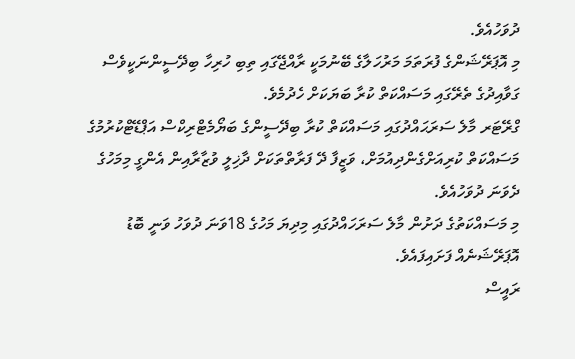ދުވަހުއެވެ.
މި އޮޕަރޭޝަންގެ ފުރަތަމަ މަރުހަލާގެ ބޭނުމަކީ ރާއްޖޭގައި ތިބި ހުރިހާ ބިދޭސީންނަކީވެސް ގަވާއިދުގެ ތެރޭގައި މަސައްކަތް ކުރާ ބަޔަކަށް ހެދުމެވެ.
ގްރޭޓަރ މާލެ ސަރަޙައްދުގައި މަސައްކަތް ކުރާ ބިދޭސީންގެ ބަޔޯމެޓްރިކްސް އަޕްޑޭޓްކުރުމުގެ މަސައްކަތް ކުރިއަށްގެންދިއުމަށް، ވަޒީފާ ދޭ ފަރާތްތަކަށް ދާޚިލީ ވުޒާރާއިން އެންގީ މިމަހުގެ ދެވަނަ ދުވަހުއެވެ.
މި މަސައްކަތުގެ ދަށުން މާލެ ސަރަހައްދުގައި މިދިޔަ މަހުގެ 18ވަނަ ދުވަހު ވަނީ ބޮޑު އޮޕަރޭޝަނެއް ފަށައިފައެވެ.
ރައީސް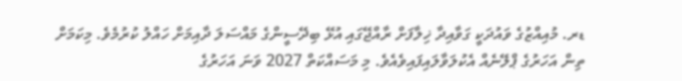ޑރ. މުއިއްޒުގެ ވައުދަކީ ގަވާއިދާ ޚިލާފަށް ރާއްޖޭގައި އުޅޭ ބިދޭސީންގެ މައްސަލަ ދާއިމަށް ހައްލު ކުރުމެވެ. މިކަމަށް ތިން އަހަރުގެ ޕްލޭނެއް އެކުލަވާލައިފައިވެއެވެ. މި މަސައްކަތް 2027 ވަނަ އަހަރުގެ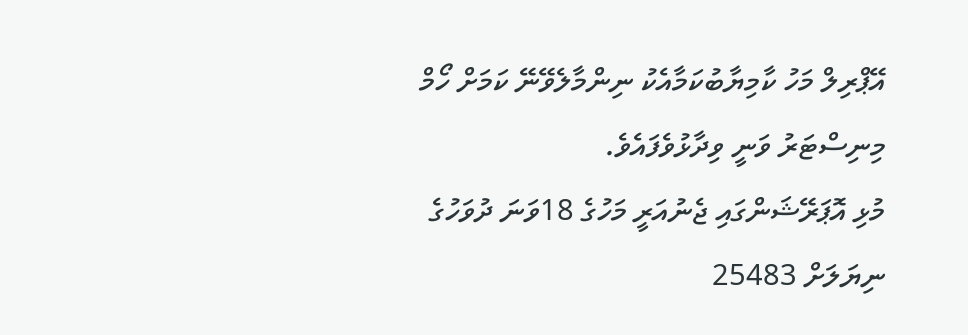އޭޕްރިލް މަހު ކާމިޔާބުކަމާއެކު ނިންމާލެވޭނޭ ކަމަށް ހޯމް މިނިސްޓަރު ވަނީ ވިދާޅުވެފައެވެ.
މުޅި އޮޕަރޭޝަންގައި ޖެނުއަރީ މަހުގެ 18ވަނަ ދުވަހުގެ ނިޔަލަށް 25483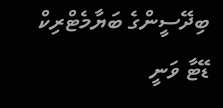ބިދޭސީންގެ ބަޔާމެޓްރިކް ޑޭޓާ ވަނީ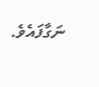ނަގާފައެވެ.